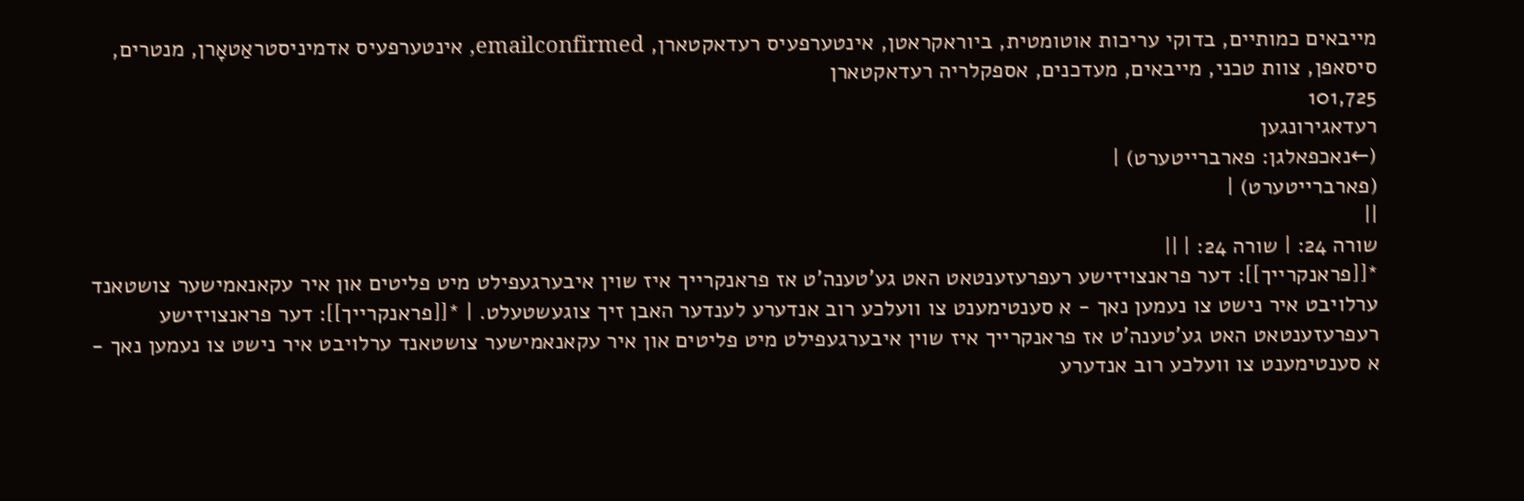מייבאים כמותיים, בדוקי עריכות אוטומטית, ביוראקראטן, אינטערפעיס רעדאקטארן, emailconfirmed, אינטערפעיס אדמיניסטראַטאָרן, מנטרים, סיסאפן, צוות טכני, מייבאים, מעדכנים, אספקלריה רעדאקטארן
101,725
רעדאגירונגען
(←נאכפאלגן: פארברייטערט) |
(פארברייטערט) |
||
שורה 24: | שורה 24: | ||
*[[פראנקרייך]]: דער פראנצויזישע רעפרעזענטאט האט גע'טענה'ט אז פראנקרייך איז שוין איבערגעפילט מיט פליטים און איר עקאנאמישער צושטאנד ערלויבט איר נישט צו נעמען נאך - א סענטימענט צו וועלכע רוב אנדערע לענדער האבן זיך צוגעשטעלט. | *[[פראנקרייך]]: דער פראנצויזישע רעפרעזענטאט האט גע'טענה'ט אז פראנקרייך איז שוין איבערגעפילט מיט פליטים און איר עקאנאמישער צושטאנד ערלויבט איר נישט צו נעמען נאך - א סענטימענט צו וועלכע רוב אנדערע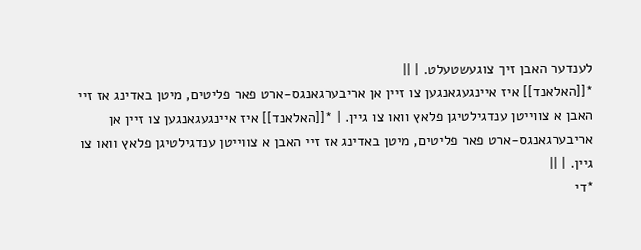לענדער האבן זיך צוגעשטעלט. | ||
*[[האלאנד]] איז איינגעגאנגען צו זיין אן אריבערגאנגס-ארט פאר פליטים, מיטן באדינג אז זיי האבן א צווייטן ענדגילטיגן פלאץ וואו צו גיין. | *[[האלאנד]] איז איינגעגאנגען צו זיין אן אריבערגאנגס-ארט פאר פליטים, מיטן באדינג אז זיי האבן א צווייטן ענדגילטיגן פלאץ וואו צו גיין. | ||
*די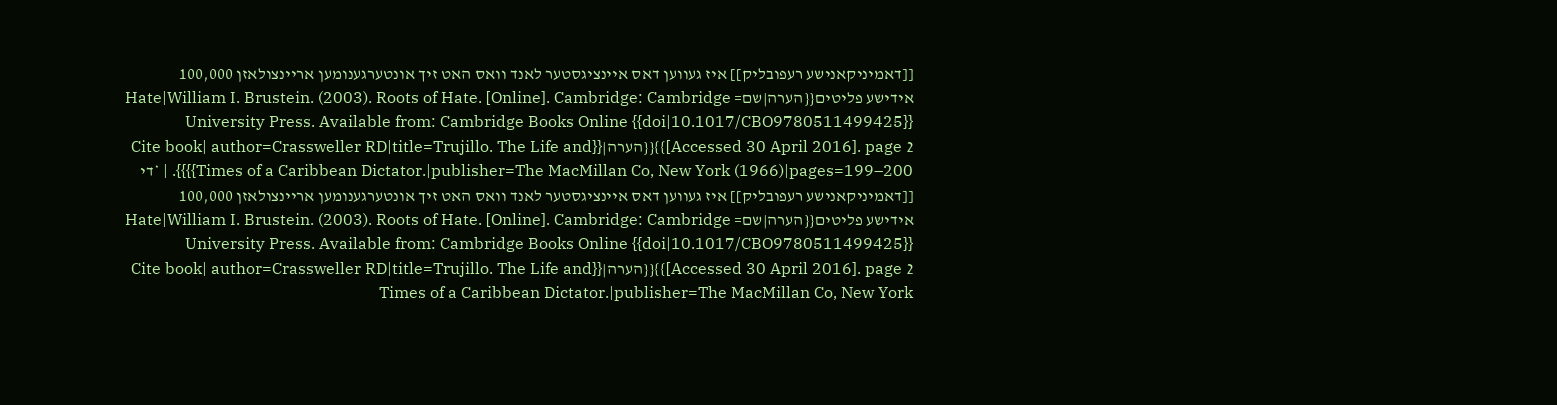[[דאמיניקאנישע רעפובליק]] איז געווען דאס איינציגסטער לאנד וואס האט זיך אונטערגענומען אריינצולאזן 100,000 אידישע פליטים{{הערה|שם= Hate|William I. Brustein. (2003). Roots of Hate. [Online]. Cambridge: Cambridge University Press. Available from: Cambridge Books Online {{doi|10.1017/CBO9780511499425}} [Accessed 30 April 2016]. page 2}}{{הערה|{{Cite book| author=Crassweller RD|title=Trujillo. The Life and Times of a Caribbean Dictator.|publisher=The MacMillan Co, New York (1966)|pages=199–200}}}}. | *די [[דאמיניקאנישע רעפובליק]] איז געווען דאס איינציגסטער לאנד וואס האט זיך אונטערגענומען אריינצולאזן 100,000 אידישע פליטים{{הערה|שם= Hate|William I. Brustein. (2003). Roots of Hate. [Online]. Cambridge: Cambridge University Press. Available from: Cambridge Books Online {{doi|10.1017/CBO9780511499425}} [Accessed 30 April 2016]. page 2}}{{הערה|{{Cite book| author=Crassweller RD|title=Trujillo. The Life and Times of a Caribbean Dictator.|publisher=The MacMillan Co, New York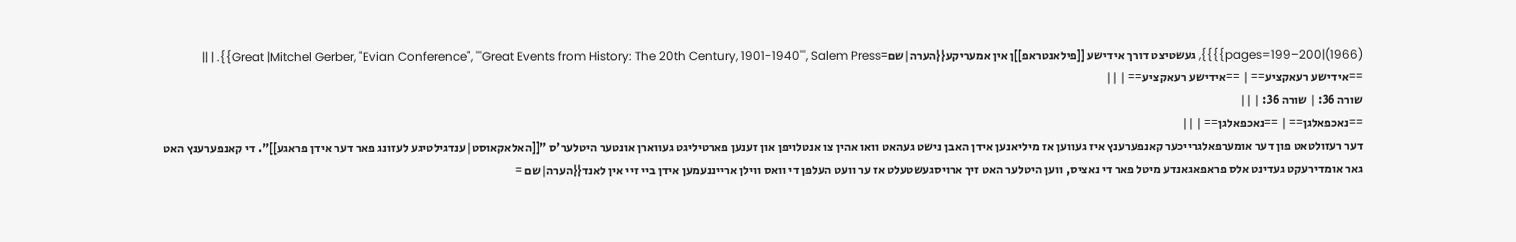(1966)|pages=199–200}}}}, געשטיצט דורך אידישע [[פילאנטראפ]]ן אין אמעריקע{{הערה|שם=Great |Mitchel Gerber, "Evian Conference", '''Great Events from History: The 20th Century, 1901-1940''', Salem Press}}. | ||
==אידישע רעאקציע== | ==אידישע רעאקציע== | ||
שורה 36: | שורה 36: | ||
==נאכפאלגן== | ==נאכפאלגן== | ||
דער רעזולטאט פון דער אומערפאלגרייכער קאנפערענץ איז געווען אז מיליאנען אידן האבן נישט געהאט וואו אהין צו אנטלויפן און זענען פארטיליגט געווארן אונטער היטלער'ס "[[האלאקאוסט|ענדגילטיגע לעזונג פאר דער אידן פראגע]]". די קאנפערענץ האט גאר אומדירעקט געדינט אלס פראפאגאנדע מיטל פאר די נאציס, ווען היטלער האט זיך ארויסגעשטעלט אז ער וועט העלפן די וואס ווילן ארייננעמען אידן ביי זיי אין לאנד{{הערה|שם =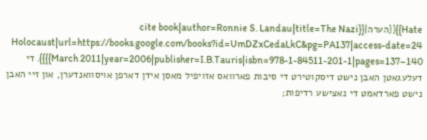Hate}}{{הערה|{{cite book|author=Ronnie S. Landau|title=The Nazi Holocaust|url=https://books.google.com/books?id=UmDZxCedaLkC&pg=PA137|access-date=24 March 2011|year=2006|publisher=I.B.Tauris|isbn=978-1-84511-201-1|pages=137–140}}}}. די דעלעגאטן האבן נישט דיסקוטירט די סיבות פארוואס אזויפיל מאסן אידן דארפן אויסוואנדערן, און זיי האבן נישט פארדאמט די נאצישע רדיפות;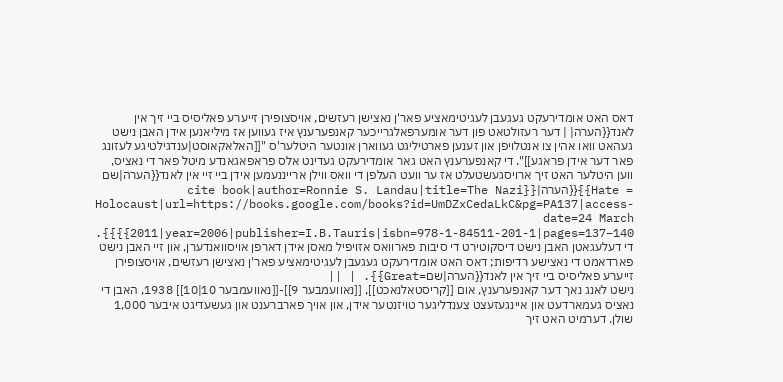דאס האט אומדירעקט געגעבן לעגיטימאציע פאר'ן נאצישן רעזשים, אויסצופירן זייערע פאליסיס ביי זיך אין לאנד{{הערה| | דער רעזולטאט פון דער אומערפאלגרייכער קאנפערענץ איז געווען אז מיליאנען אידן האבן נישט געהאט וואו אהין צו אנטלויפן און זענען פארטיליגט געווארן אונטער היטלער'ס "[[האלאקאוסט|ענדגילטיגע לעזונג פאר דער אידן פראגע]]". די קאנפערענץ האט גאר אומדירעקט געדינט אלס פראפאגאנדע מיטל פאר די נאציס, ווען היטלער האט זיך ארויסגעשטעלט אז ער וועט העלפן די וואס ווילן ארייננעמען אידן ביי זיי אין לאנד{{הערה|שם = Hate}}{{הערה|{{cite book|author=Ronnie S. Landau|title=The Nazi Holocaust|url=https://books.google.com/books?id=UmDZxCedaLkC&pg=PA137|access-date=24 March 2011|year=2006|publisher=I.B.Tauris|isbn=978-1-84511-201-1|pages=137–140}}}}. די דעלעגאטן האבן נישט דיסקוטירט די סיבות פארוואס אזויפיל מאסן אידן דארפן אויסוואנדערן, און זיי האבן נישט פארדאמט די נאצישע רדיפות; דאס האט אומדירעקט געגעבן לעגיטימאציע פאר'ן נאצישן רעזשים, אויסצופירן זייערע פאליסיס ביי זיך אין לאנד{{הערה|שם=Great}}. | ||
נישט לאנג נאך דער קאנפערענץ, אום [[קריסטאלנאכט]], [[נאוועמבער 9]]-[[נאוועמבער 10|10]] 1938, האבן די נאציס געמארדעט און איינגעזעצט צענדליגער טויזנטער אידן, און אויך פארברענט און געשעדיגט איבער 1,000 שולן. דערמיט האט זיך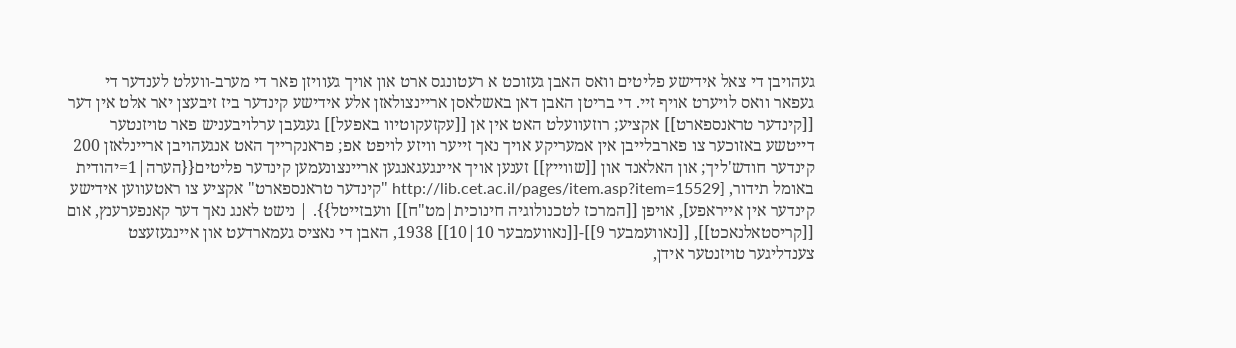געהויבן די צאל אידישע פליטים וואס האבן געזוכט א רעטונגס ארט און אויך געוויזן פאר די מערב-וועלט לענדער די געפאר וואס לויערט אויף זיי. די בריטן האבן דאן באשלאסן אריינצולאזן אלע אידישע קינדער ביז זיבעצן יאר אלט אין דער [[קינדער טראנספארט]] אקציע; רוזעוועלט האט אין אן [[עקזעקוטיוו באפעל]] געגעבן ערלויבעניש פאר טויזנטער דייטשע באזוכער צו פארבלייבן אין אמעריקע אויך נאך זייער וויזע לויפט אפ; פראנקרייך האט אנגעהויבן אריינלאזן 200 קינדער חודש'ליך; און האלאנד און [[שווייץ]] זענען אויך איינגעגאנגען אריינצונעמען קינדער פליטים{{הערה|1=יהודית באומל תידור, [http://lib.cet.ac.il/pages/item.asp?item=15529 "קינדער טראנספארט" אקציע צו ראטעווען אידישע קינדער אין אייראפע], אויפן [[המרכז לטכנולוגיה חינוכית|מט"ח]] וועבזייטל}}. | נישט לאנג נאך דער קאנפערענץ, אום [[קריסטאלנאכט]], [[נאוועמבער 9]]-[[נאוועמבער 10|10]] 1938, האבן די נאציס געמארדעט און איינגעזעצט צענדליגער טויזנטער אידן,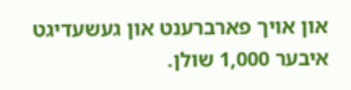און אויך פארברענט און געשעדיגט איבער 1,000 שולן.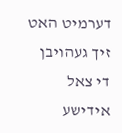דערמיט האט זיך געהויבן די צאל אידישע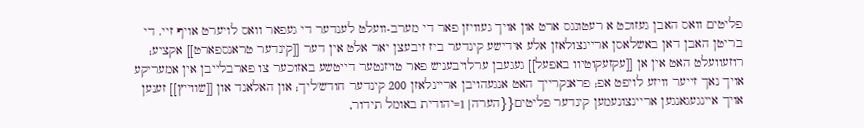פליטים וואס האבן געזוכט א רעטונגס ארט און אויך געוויזן פאר די מערב-וועלט לענדער די געפאר וואס לויערט אויף זיי. די בריטן האבן דאן באשלאסן אריינצולאזן אלע אידישע קינדער ביז זיבעצן יאר אלט אין דער [[קינדער טראנספארט]] אקציע; רוזעוועלט האט אין אן [[עקזעקוטיוו באפעל]] געגעבן ערלויבעניש פאר טויזנטער דייטשע באזוכער צו פארבלייבן אין אמעריקע אויך נאך זייער וויזע לויפט אפ; פראנקרייך האט אנגעהויבן אריינלאזן 200 קינדער חודש'ליך; און האלאנד און [[שווייץ]] זענען אויך איינגעגאנגען אריינצונעמען קינדער פליטים{{הערה|1=יהודית באומל תידור,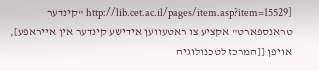[http://lib.cet.ac.il/pages/item.asp?item=15529 "קינדער טראנספארט" אקציע צו ראטעווען אידישע קינדער אין אייראפע], אויפן [[המרכז לטכנולוגיה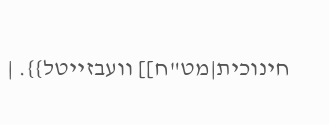חינוכית|מט"ח]] וועבזייטל}}. |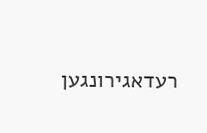רעדאגירונגען